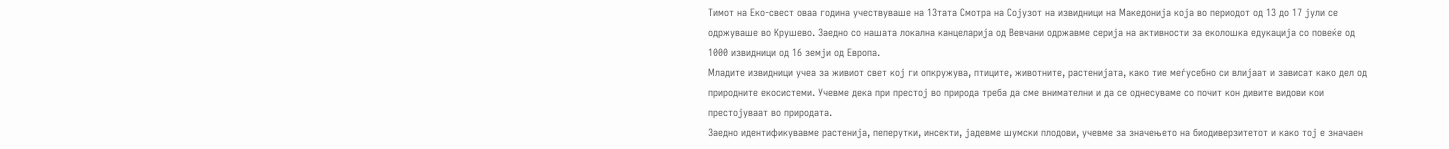Тимот на Еко-свест оваа година учествуваше на 13тата Смотра на Сојузот на извидници на Македонија која во периодот од 13 до 17 јули се одржуваше во Крушево. Заедно со нашата локална канцеларија од Вевчани одржавме серија на активности за еколошка едукација со повеќе од 1000 извидници од 16 земји од Европа.
Младите извидници учеа за живиот свет кој ги опкружува, птиците, животните, растенијата, како тие меѓусебно си влијаат и зависат како дел од природните екосистеми. Учевме дека при престој во природа треба да сме внимателни и да се однесуваме со почит кон дивите видови кои престојуваат во природата.
Заедно идентификувавме растенија, пеперутки, инсекти, јадевме шумски плодови, учевме за значењето на биодиверзитетот и како тој е значаен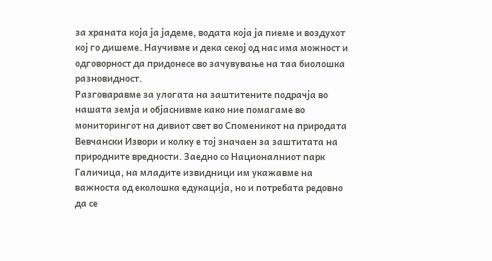за храната која ја јадеме, водата која ја пиеме и воздухот кој го дишеме. Научивме и дека секој од нас има можност и одговорност да придонесе во зачувување на таа биолошка разновидност.
Разговаравме за улогата на заштитените подрачја во нашата земја и објаснивме како ние помагаме во мониторингот на дивиот свет во Споменикот на природата Вевчански Извори и колку е тој значаен за заштитата на природните вредности. Заедно со Националниот парк Галичица, на младите извидници им укажавме на важноста од еколошка едукација, но и потребата редовно да се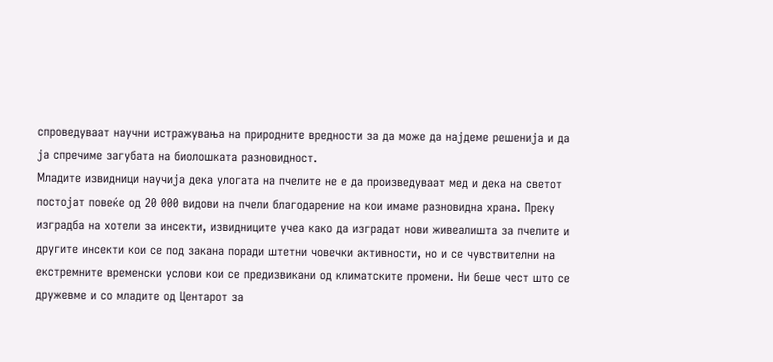спроведуваат научни истражувања на природните вредности за да може да најдеме решенија и да ја спречиме загубата на биолошката разновидност.
Младите извидници научија дека улогата на пчелите не е да произведуваат мед и дека на светот постојат повеќе од 20 000 видови на пчели благодарение на кои имаме разновидна храна. Преку изградба на хотели за инсекти, извидниците учеа како да изградат нови живеалишта за пчелите и другите инсекти кои се под закана поради штетни човечки активности, но и се чувствителни на екстремните временски услови кои се предизвикани од климатските промени. Ни беше чест што се дружевме и со младите од Центарот за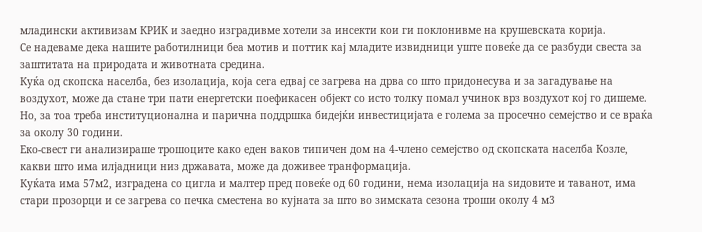младински активизам КРИК и заедно изградивме хотели за инсекти кои ги поклонивме на крушевската корија.
Се надеваме дека нашите работилници беа мотив и поттик кај младите извидници уште повеќе да се разбуди свеста за заштитата на природата и животната средина.
Куќа од скопска населба, без изолација, која сега едвај се загрева на дрва со што придонесува и за загадување на воздухот, може да стане три пати енергетски поефикасен објект со исто толку помал учинок врз воздухот кој го дишеме. Но, за тоа треба институционална и парична поддршка бидејќи инвестицијата е голема за просечно семејство и се враќа за околу 30 години.
Еко-свест ги анализираше трошоците како еден ваков типичен дом на 4-члено семејство од скопската населба Козле, какви што има илјадници низ државата, може да доживее транформација.
Куќата има 57м2, изградена со цигла и малтер пред повеќе од 60 години, нема изолација на ѕидовите и таванот, има стари прозорци и се загрева со печка сместена во кујната за што во зимската сезона троши околу 4 м3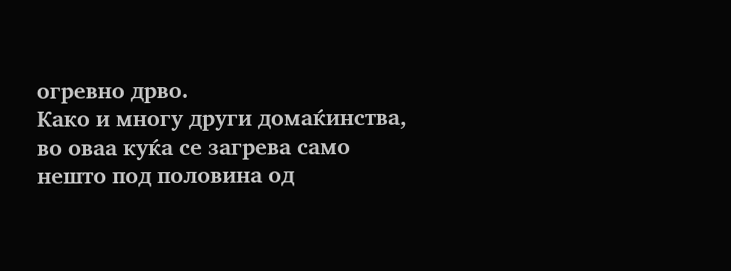огревно дрво.
Како и многу други домаќинства, во оваа куќа се загрева само нешто под половина од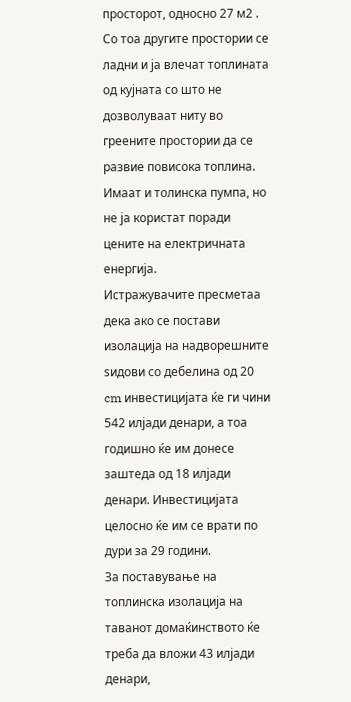просторот, односно 27 м2 . Со тоа другите простории се ладни и ја влечат топлината од кујната со што не дозволуваат ниту во греените простории да се развие повисока топлина. Имаат и толинска пумпа, но не ја користат поради цените на електричната енергија.
Истражувачите пресметаа дека ако се постави изолација на надворешните ѕидови со дебелина од 20 cm инвестицијата ќе ги чини 542 илјади денари, а тоа годишно ќе им донесе заштеда од 18 илјади денари. Инвестицијата целосно ќе им се врати по дури за 29 години.
За поставување на топлинска изолација на таванот домаќинството ќе треба да вложи 43 илјади денари,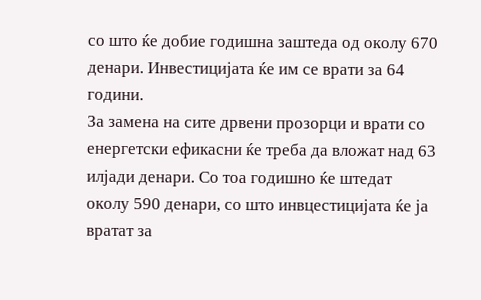со што ќе добие годишна заштеда од околу 670 денари. Инвестицијата ќе им се врати за 64 години.
За замена на сите дрвени прозорци и врати со енергетски ефикасни ќе треба да вложат над 63 илјади денари. Со тоа годишно ќе штедат околу 590 денари, со што инвцестицијата ќе ја вратат за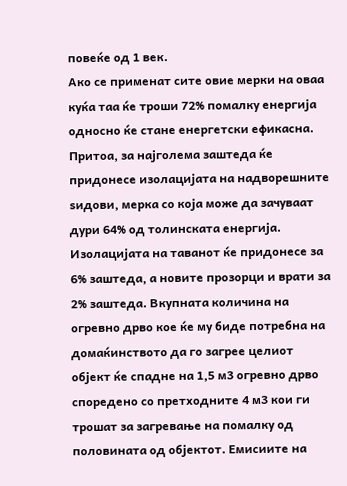повеќе од 1 век.
Ако се применат сите овие мерки на оваа куќа таа ќе троши 72% помалку енергија односно ќе стане енергетски ефикасна. Притоа, за најголема заштеда ќе придонесе изолацијата на надворешните ѕидови, мерка со која може да зачуваат дури 64% од толинската енергија. Изолацијата на таванот ќе придонесе за 6% заштеда, а новите прозорци и врати за 2% заштеда. Вкупната количина на огревно дрво кое ќе му биде потребна на домаќинството да го загрее целиот објект ќе спадне на 1,5 м3 огревно дрво споредено со претходните 4 м3 кои ги трошат за загревање на помалку од половината од објектот. Емисиите на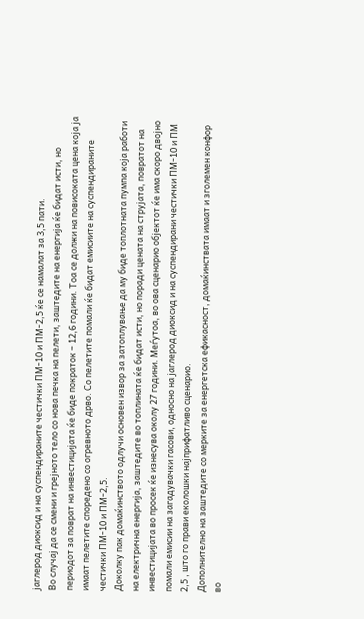јаглерод диоксид и на суспендираните честички ПМ-10 и ПМ-2,5 ќе се намалат за 3,5 пати.
Во случај да се смени и грејното тело со нова печка на пелети, заштедите на енергија ќе бидат исти, но периодот за поврат на инвестицијата ќе биде пократок – 12,6 години. Тоа се должи на повисоката цена која ја имаат пелетите споредено со огревното дрво. Со пелетите помали ќе бидат емисиите на суспендираните честички ПМ-10 и ПМ-2,5.
Доколку пак домаќинството одлучи основен извор за затоплување да му биде топлотната пумпа која работи на електрична енергија, заштедите во топлината ќе бидат исти, но поради цената на струјата, повратот на инвестицијата во просек ќе изнесува околу 27 години. Меѓутоа, во ова сценарио објектот ќе има скоро двојно помали емисии на загадувачки гасови, односно на јаглерод диоксид и на суспендирани честички ПМ-10 и ПМ 2,5 , што го прави еколошки најприфатливо сценарио.
Дополнително на заштедите со мерките за енергетска ефикасност, домаќинствата имаат и зголемен конфор во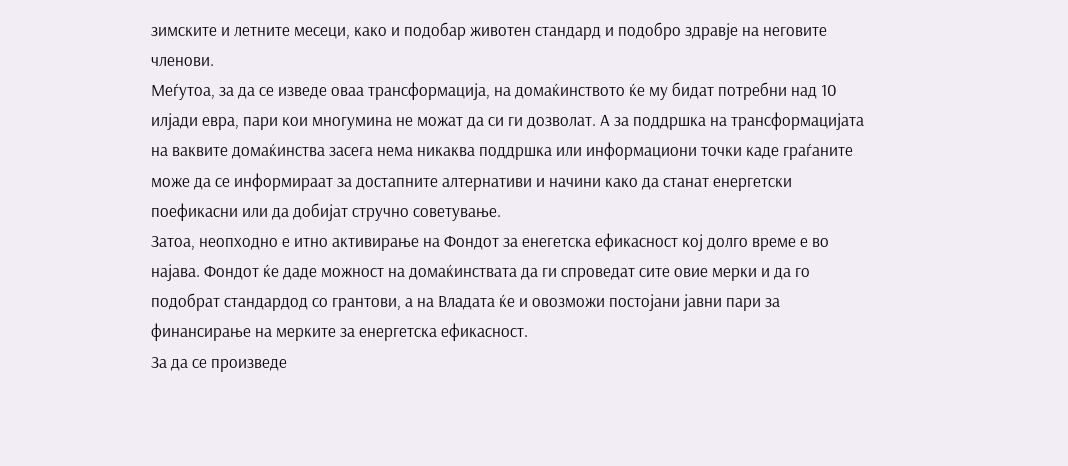зимските и летните месеци, како и подобар животен стандард и подобро здравје на неговите членови.
Меѓутоа, за да се изведе оваа трансформација, на домаќинството ќе му бидат потребни над 10 илјади евра, пари кои многумина не можат да си ги дозволат. А за поддршка на трансформацијата на ваквите домаќинства засега нема никаква поддршка или информациони точки каде граѓаните може да се информираат за достапните алтернативи и начини како да станат енергетски поефикасни или да добијат стручно советување.
Затоа, неопходно е итно активирање на Фондот за енегетска ефикасност кој долго време е во најава. Фондот ќе даде можност на домаќинствата да ги спроведат сите овие мерки и да го подобрат стандардод со грантови, а на Владата ќе и овозможи постојани јавни пари за финансирање на мерките за енергетска ефикасност.
За да се произведе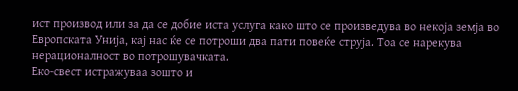ист производ или за да се добие иста услуга како што се произведува во некоја земја во Европската Унија, кај нас ќе се потроши два пати повеќе струја. Тоа се нарекува нерационалност во потрошувачката.
Еко-свест истражуваа зошто и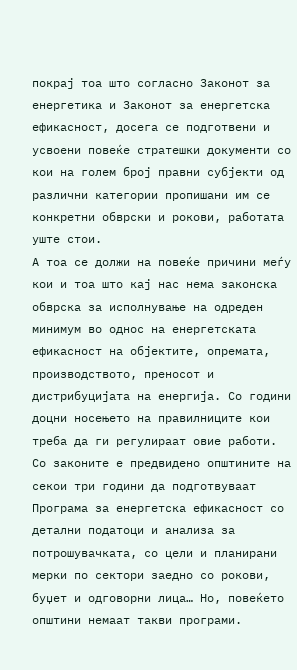покрај тоа што согласно Законот за енергетика и Законот за енергетска ефикасност, досега се подготвени и усвоени повеќе стратешки документи со кои на голем број правни субјекти од различни категории пропишани им се конкретни обврски и рокови, работата уште стои.
А тоа се должи на повеќе причини меѓу кои и тоа што кај нас нема законска обврска за исполнување на одреден минимум во однос на енергетската ефикасност на објектите, опремата, производството, преносот и дистрибуцијата на енергија. Со години доцни носењето на правилниците кои треба да ги регулираат овие работи.
Со законите е предвидено општините на секои три години да подготвуваат Програма за енергетска ефикасност со детални податоци и анализа за потрошувачката, со цели и планирани мерки по сектори заедно со рокови, буџет и одговорни лица… Но, повеќето општини немаат такви програми.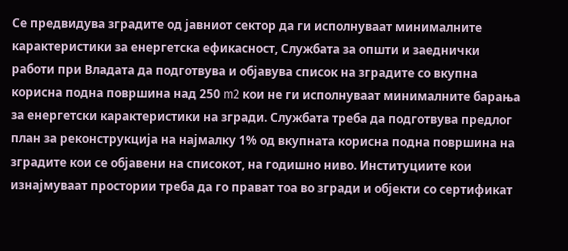Се предвидува зградите од јавниот сектор да ги исполнуваат минималните карактеристики за енергетска ефикасност, Службата за општи и заеднички работи при Владата да подготвува и објавува список на зградите со вкупна корисна подна површина над 250 m2 кои не ги исполнуваат минималните барања за енергетски карактеристики на згради. Службата треба да подготвува предлог план за реконструкција на најмалку 1% од вкупната корисна подна површина на зградите кои се објавени на списокот, на годишно ниво. Институциите кои изнајмуваат простории треба да го прават тоа во згради и објекти со сертификат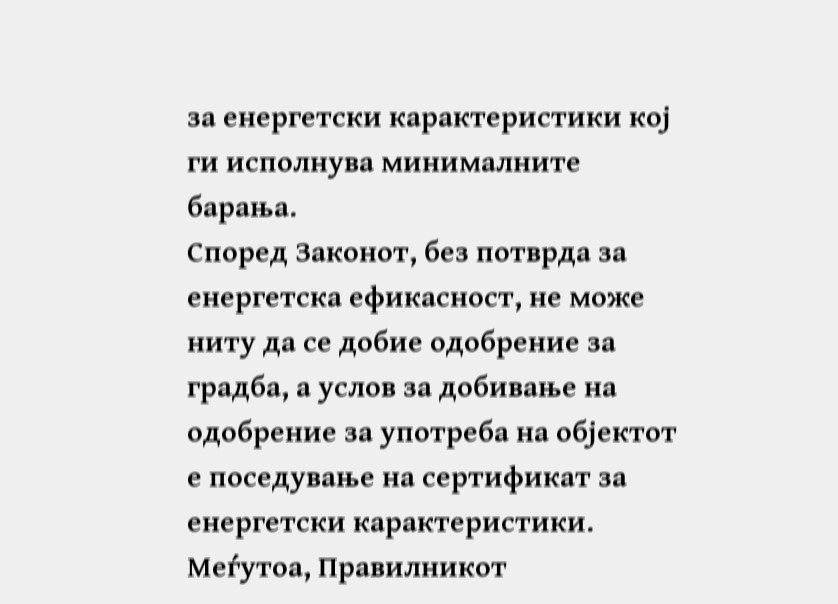за енергетски карактеристики кој ги исполнува минималните барања.
Според Законот, без потврда за енергетска ефикасност, не може ниту да се добие одобрение за градба, а услов за добивање на одобрение за употреба на објектот е поседување на сертификат за енергетски карактеристики. Меѓутоа, Правилникот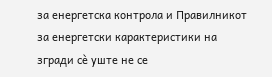за енергетска контрола и Правилникот за енергетски карактеристики на згради сѐ уште не се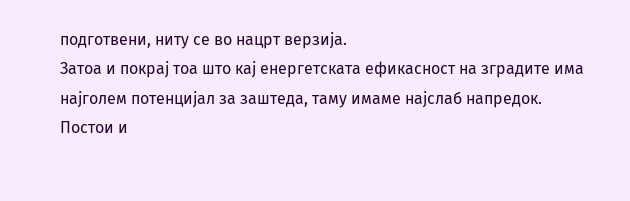подготвени, ниту се во нацрт верзија.
Затоа и покрај тоа што кај енергетската ефикасност на зградите има најголем потенцијал за заштеда, таму имаме најслаб напредок.
Постои и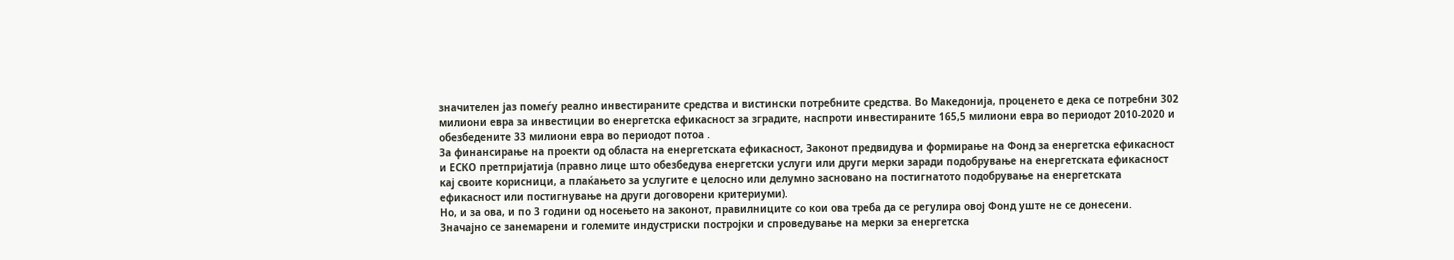значителен јаз помеѓу реално инвестираните средства и вистински потребните средства. Во Македонија, проценето е дека се потребни 302 милиони евра за инвестиции во енергетска ефикасност за зградите, наспроти инвестираните 165,5 милиони евра во периодот 2010-2020 и обезбедените 33 милиони евра во периодот потоа .
За финансирање на проекти од областа на енергетската ефикасност, Законот предвидува и формирање на Фонд за енергетска ефикасност и ЕСКО претпријатија (правно лице што обезбедува енергетски услуги или други мерки заради подобрување на енергетската ефикасност кај своите корисници, а плаќањето за услугите е целосно или делумно засновано на постигнатото подобрување на енергетската ефикасност или постигнување на други договорени критериуми).
Но, и за ова, и по 3 години од носењето на законот, правилниците со кои ова треба да се регулира овој Фонд уште не се донесени.
Значајно се занемарени и големите индустриски постројки и спроведување на мерки за енергетска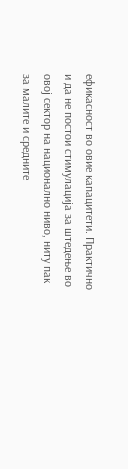ефикасност во овие капацитети. Практично и да не постои стимулација за штедење во овој сектор на национално ниво, ниту пак за малите и средните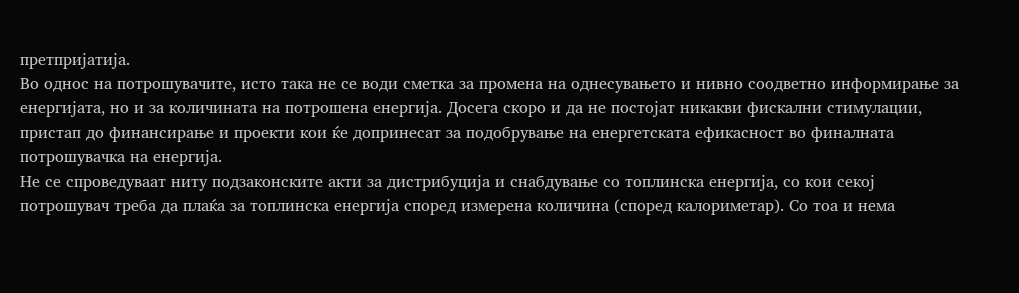претпријатија.
Во однос на потрошувачите, исто така не се води сметка за промена на однесувањето и нивно соодветно информирање за енергијата, но и за количината на потрошена енергија. Досега скоро и да не постојат никакви фискални стимулации, пристап до финансирање и проекти кои ќе допринесат за подобрување на енергетската ефикасност во финалната потрошувачка на енергија.
Не се спроведуваат ниту подзаконските акти за дистрибуција и снабдување со топлинска енергија, со кои секој потрошувач треба да плаќа за топлинска енергија според измерена количина (според калориметар). Со тоа и нема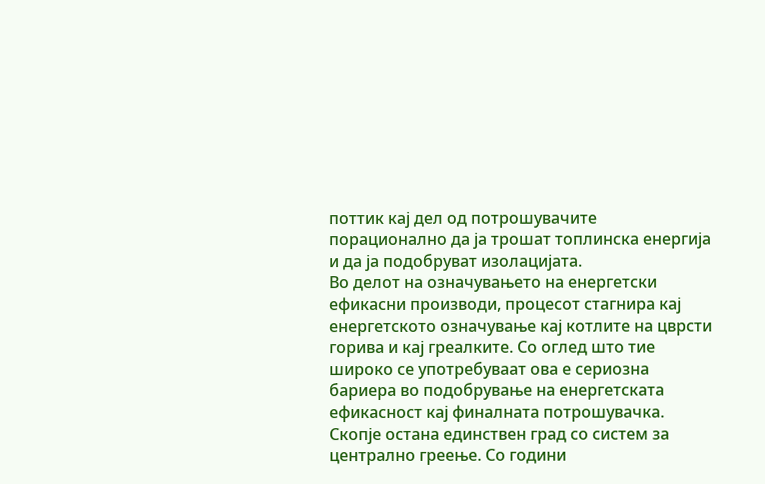поттик кај дел од потрошувачите порационално да ја трошат топлинска енергија и да ја подобруват изолацијата.
Во делот на означувањето на енергетски ефикасни производи, процесот стагнира кај енергетското означување кај котлите на цврсти горива и кај греалките. Со оглед што тие широко се употребуваат ова е сериозна бариера во подобрување на енергетската ефикасност кај финалната потрошувачка.
Скопје остана единствен град со систем за централно греење. Со години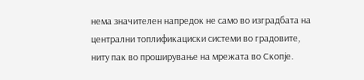нема значителен напредок не само во изградбата на централни топлификациски системи во градовите, ниту пак во проширување на мрежата во Скопје.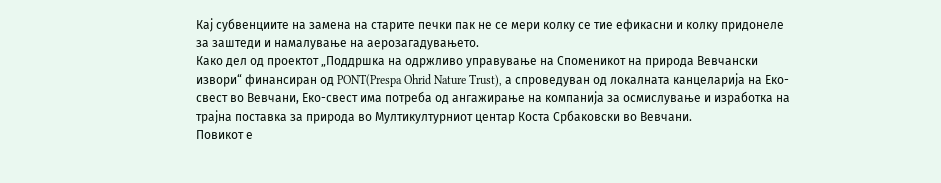Кај субвенциите на замена на старите печки пак не се мери колку се тие ефикасни и колку придонеле за заштеди и намалување на аерозагадувањето.
Како дел од проектот „Поддршка на одржливо управување на Споменикот на природа Вевчански извори“ финансиран од PONT(Prespa Ohrid Nature Trust), а спроведуван од локалната канцеларија на Еко-свест во Вевчани, Еко-свест има потреба од ангажирање на компанија за осмислување и изработка на трајна поставка за природа во Мултикултурниот центар Коста Србаковски во Вевчани.
Повикот е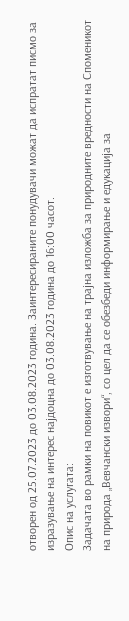отворен од 25.07.2023 до 03.08.2023 година. Заинтересираните понудувачи можат да испратат писмо за изразување на интерес најдоцна до 03.08.2023 година до 16:00 часот.
Опис на услугата:
Задачата во рамки на повикот е изготвување на трајна изложба за природните вредности на Споменикот на природа „Вевчански извори“, со цел да се обезбеди информирање и едукација за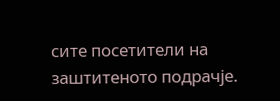сите посетители на заштитеното подрачје.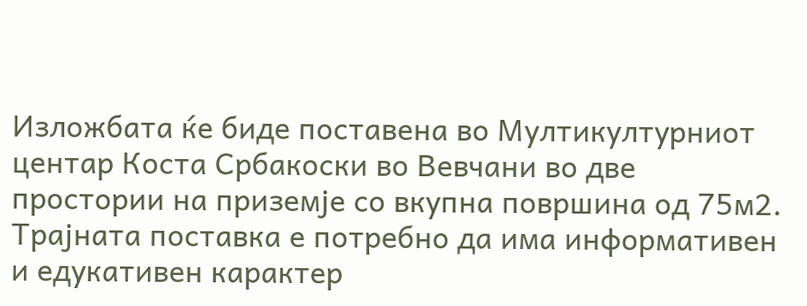Изложбата ќе биде поставена во Мултикултурниот центар Коста Србакоски во Вевчани во две простории на приземје со вкупна површина од 75м2.
Трајната поставка е потребно да има информативен и едукативен карактер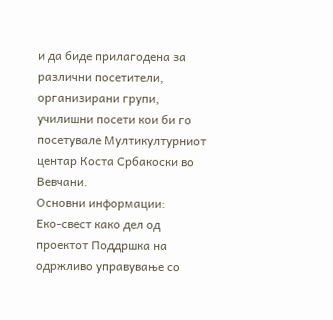и да биде прилагодена за различни посетители, организирани групи, училишни посети кои би го посетувале Мултикултурниот центар Коста Србакоски во Вевчани.
Основни информации:
Еко-свест како дел од проектот Поддршка на одржливо управување со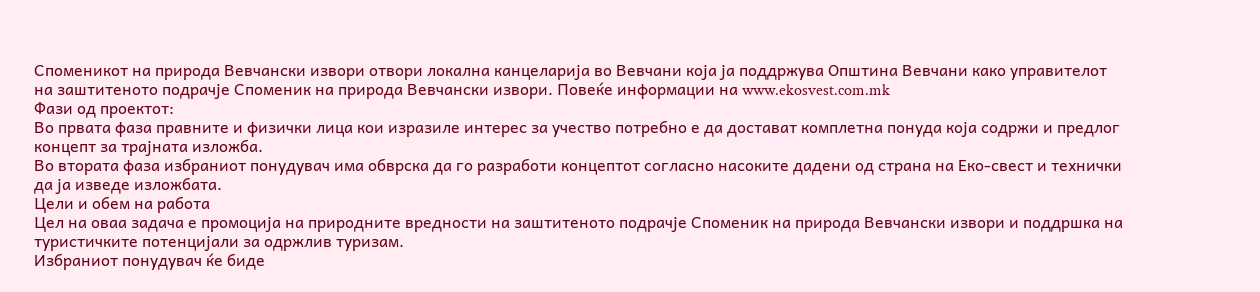Споменикот на природа Вевчански извори отвори локална канцеларија во Вевчани која ја поддржува Општина Вевчани како управителот на заштитеното подрачје Споменик на природа Вевчански извори. Повеќе информации на www.ekosvest.com.mk
Фази од проектот:
Во првата фаза правните и физички лица кои изразиле интерес за учество потребно е да достават комплетна понуда која содржи и предлог концепт за трајната изложба.
Во втората фаза избраниот понудувач има обврска да го разработи концептот согласно насоките дадени од страна на Еко-свест и технички да ја изведе изложбата.
Цели и обем на работа
Цел на оваа задача е промоција на природните вредности на заштитеното подрачје Споменик на природа Вевчански извори и поддршка на туристичките потенцијали за одржлив туризам.
Избраниот понудувач ќе биде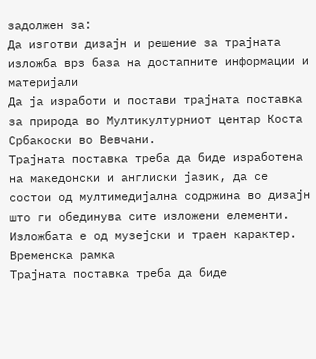задолжен за:
Да изготви дизајн и решение за трајната изложба врз база на достапните информации и материјали
Да ја изработи и постави трајната поставка за природа во Мултикултурниот центар Коста Србакоски во Вевчани.
Трајната поставка треба да биде изработена на македонски и англиски јазик, да се состои од мултимедијална содржина во дизајн што ги обединува сите изложени елементи. Изложбата е од музејски и траен карактер.
Временска рамка
Трајната поставка треба да биде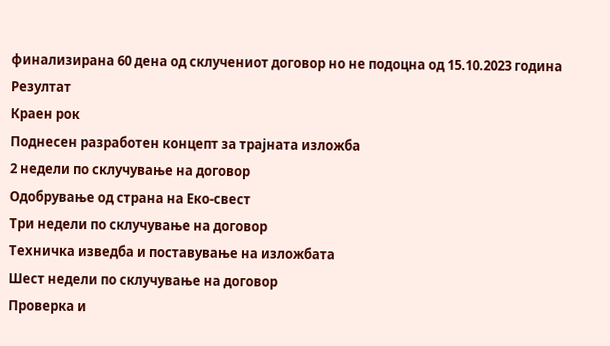финализирана 60 дена од склучениот договор но не подоцна од 15.10.2023 година
Резултат
Краен рок
Поднесен разработен концепт за трајната изложба
2 недели по склучување на договор
Одобрување од страна на Еко-свест
Три недели по склучување на договор
Техничка изведба и поставување на изложбата
Шест недели по склучување на договор
Проверка и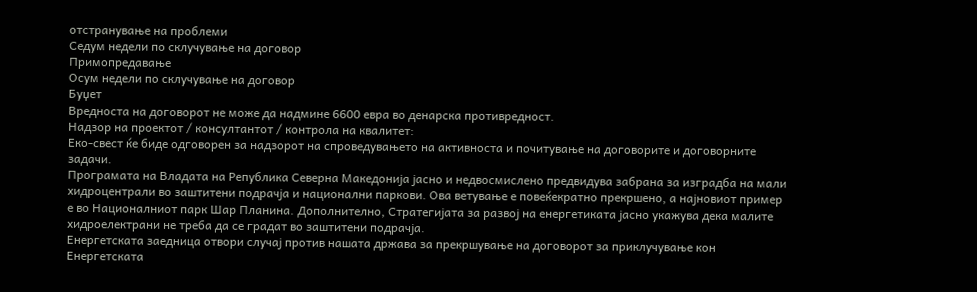отстранување на проблеми
Седум недели по склучување на договор
Примопредавање
Осум недели по склучување на договор
Буџет
Вредноста на договорот не може да надмине 6600 евра во денарска противредност.
Надзор на проектот / консултантот / контрола на квалитет:
Еко-свест ќе биде одговорен за надзорот на спроведувањето на активноста и почитување на договорите и договорните задачи.
Програмата на Владата на Република Северна Македонија јасно и недвосмислено предвидува забрана за изградба на мали хидроцентрали во заштитени подрачја и национални паркови. Ова ветување е повеќекратно прекршено, а најновиот пример е во Националниот парк Шар Планина. Дополнително, Стратегијата за развој на енергетиката јасно укажува дека малите хидроелектрани не треба да се градат во заштитени подрачја.
Енергетската заедница отвори случај против нашата држава за прекршување на договорот за приклучување кон Енергетската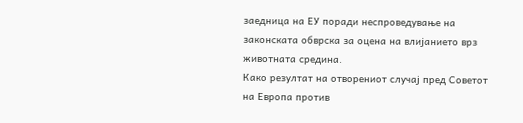заедница на ЕУ поради неспроведување на законската обврска за оцена на влијанието врз животната средина.
Како резултат на отворениот случај пред Советот на Европа против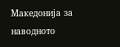Македонија за наводното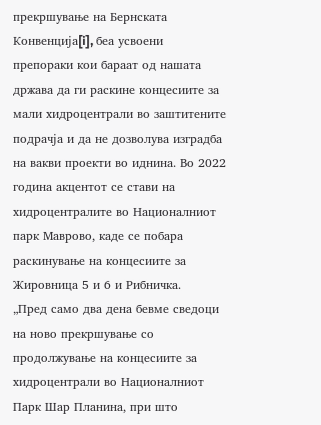прекршување на Бернската Конвенција[i], беа усвоени препораки кои бараат од нашата држава да ги раскине концесиите за мали хидроцентрали во заштитените подрачја и да не дозволува изградба на вакви проекти во иднина. Во 2022 година акцентот се стави на хидроцентралите во Националниот парк Маврово, каде се побара раскинување на концесиите за Жировница 5 и 6 и Рибничка.
„Пред само два дена бевме сведоци на ново прекршување со продолжување на концесиите за хидроцентрали во Националниот Парк Шар Планина, при што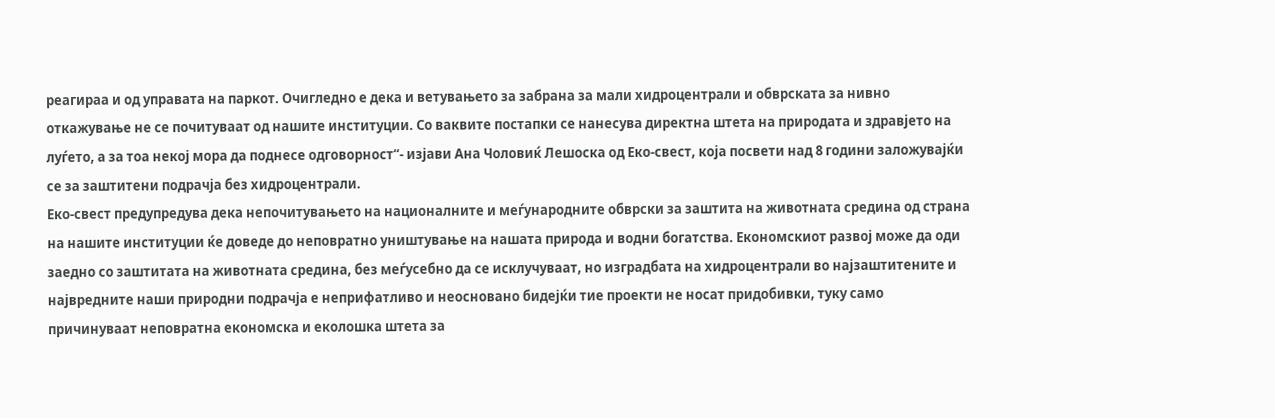реагираа и од управата на паркот. Очигледно е дека и ветувањето за забрана за мали хидроцентрали и обврската за нивно откажување не се почитуваат од нашите институции. Со ваквите постапки се нанесува директна штета на природата и здравјето на луѓето, а за тоа некој мора да поднесе одговорност“- изјави Ана Чоловиќ Лешоска од Еко-свест, која посвети над 8 години заложувајќи се за заштитени подрачја без хидроцентрали.
Еко-свест предупредува дека непочитувањето на националните и меѓународните обврски за заштита на животната средина од страна на нашите институции ќе доведе до неповратно уништување на нашата природа и водни богатства. Економскиот развој може да оди заедно со заштитата на животната средина, без меѓусебно да се исклучуваат, но изградбата на хидроцентрали во најзаштитените и највредните наши природни подрачја е неприфатливо и неосновано бидејќи тие проекти не носат придобивки, туку само причинуваат неповратна економска и еколошка штета за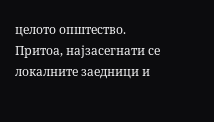целото општество. Притоа, најзасегнати се локалните заедници и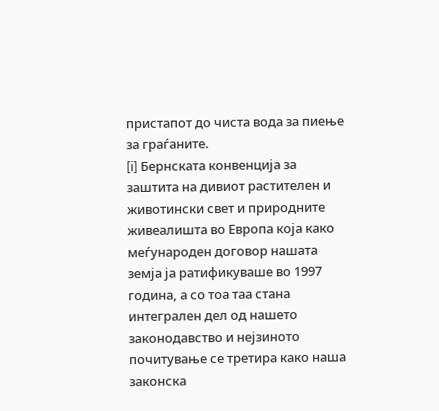пристапот до чиста вода за пиење за граѓаните.
[i] Бернската конвенција за заштита на дивиот растителен и животински свет и природните живеалишта во Европа која како меѓународен договор нашата земја ја ратификуваше во 1997 година, а со тоа таа стана интегрален дел од нашето законодавство и нејзиното почитување се третира како наша законска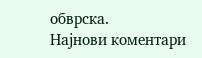обврска.
Најнови коментари